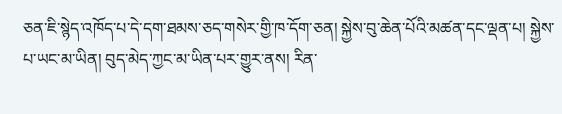ཅན་ཇི་སྙེད་འཁོད་པ་དེ་དག་ཐམས་ཅད་གསེར་གྱི་ཁ་དོག་ཅན། སྐྱེས་བུ་ཆེན་པོའི་མཚན་དང་ལྡན་པ། སྐྱེས་པ་ཡང་མ་ཡིན། བུད་མེད་ཀྱང་མ་ཡིན་པར་གྱུར་ནས། རིན་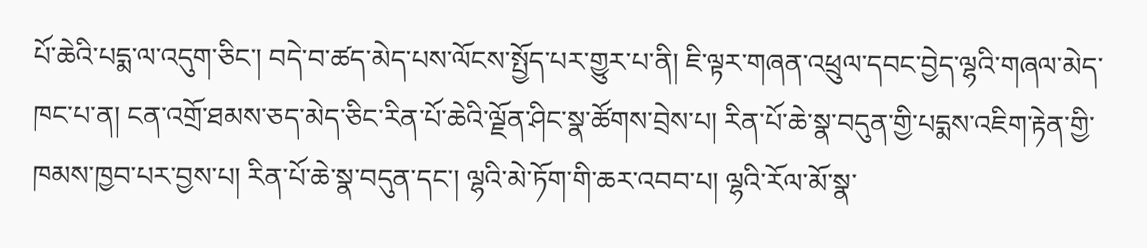པོ་ཆེའི་པདྨ་ལ་འདུག་ཅིང་། བདེ་བ་ཚད་མེད་པས་ལོངས་སྤྱོད་པར་གྱུར་པ་ནི། ཇི་ལྟར་གཞན་འཕྲུལ་དབང་བྱེད་ལྷའི་གཞལ་མེད་ཁང་པ་ན། ངན་འགྲོ་ཐམས་ཅད་མེད་ཅིང་རིན་པོ་ཆེའི་ལྗོན་ཤིང་སྣ་ཚོགས་བྲེས་པ། རིན་པོ་ཆེ་སྣ་བདུན་གྱི་པདྨས་འཇིག་རྟེན་གྱི་ཁམས་ཁྱབ་པར་བྱས་པ། རིན་པོ་ཆེ་སྣ་བདུན་དང་། ལྷའི་མེ་ཏོག་གི་ཆར་འབབ་པ། ལྷའི་རོལ་མོ་སྣ་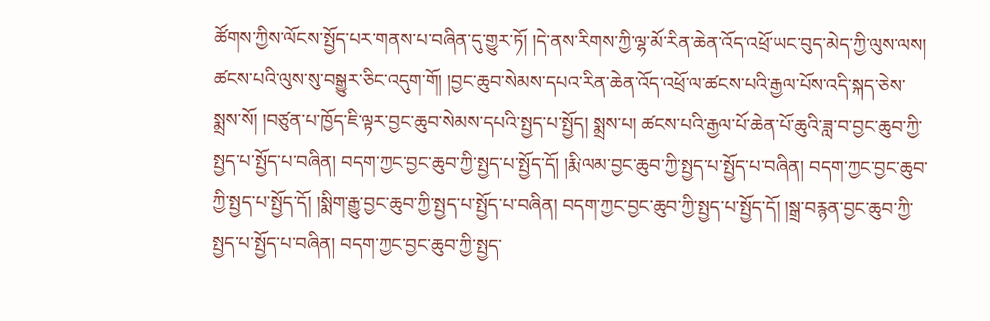ཚོགས་ཀྱིས་ལོངས་སྤྱོད་པར་གནས་པ་བཞིན་དུ་གྱུར་ཏོ། །དེ་ནས་རིགས་ཀྱི་ལྷ་མོ་རིན་ཆེན་འོད་འཕྲོ་ཡང་བུད་མེད་ཀྱི་ལུས་ལས། ཚངས་པའི་ལུས་སུ་བསྒྱུར་ཅིང་འདུག་གོ། །བྱང་ཆུབ་སེམས་དཔའ་རིན་ཆེན་འོད་འཕྲོ་ལ་ཚངས་པའི་རྒྱལ་པོས་འདི་སྐད་ཅེས་སྨྲས་སོ། །བཙུན་པ་ཁྱོད་ཇི་ལྟར་བྱང་ཆུབ་སེམས་དཔའི་སྤྱད་པ་སྤྱོད། སྨྲས་པ། ཚངས་པའི་རྒྱལ་པོ་ཆེན་པོ་ཆུའི་ཟླ་བ་བྱང་ཆུབ་ཀྱི་སྤྱད་པ་སྤྱོད་པ་བཞིན། བདག་ཀྱང་བྱང་ཆུབ་ཀྱི་སྤྱད་པ་སྤྱོད་དོ། །རྨི་ལམ་བྱང་ཆུབ་ཀྱི་སྤྱད་པ་སྤྱོད་པ་བཞིན། བདག་ཀྱང་བྱང་ཆུབ་ཀྱི་སྤྱད་པ་སྤྱོད་དོ། །སྨིག་རྒྱུ་བྱང་ཆུབ་ཀྱི་སྤྱད་པ་སྤྱོད་པ་བཞིན། བདག་ཀྱང་བྱང་ཆུབ་ཀྱི་སྤྱད་པ་སྤྱོད་དོ། །སྒྲ་བརྙན་བྱང་ཆུབ་ཀྱི་སྤྱད་པ་སྤྱོད་པ་བཞིན། བདག་ཀྱང་བྱང་ཆུབ་ཀྱི་སྤྱད་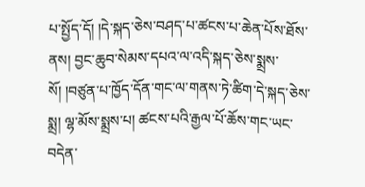པ་སྤྱོད་དོ། །དེ་སྐད་ཅེས་བཤད་པ་ཚངས་པ་ཆེན་པོས་ཐོས་ནས། བྱང་ཆུབ་སེམས་དཔའ་ལ་འདི་སྐད་ཅེས་སྨྲས་སོ། །བཙུན་པ་ཁྱོད་དོན་གང་ལ་གནས་ཏེ་ཚིག་དེ་སྐད་ཅེས་སྨྲ། ལྷ་མོས་སྨྲས་པ། ཚངས་པའི་རྒྱལ་པོ་ཆོས་གང་ཡང་བདེན་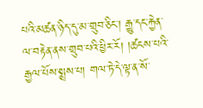པའི་མཚན་ཉིད་དུ་མ་གྲུབ་ཅིང་། རྒྱུ་དང་རྐྱེན་ལ་བརྟེན་ནས་གྲུབ་པའི་ཕྱིར་རོ། །ཚངས་པའི་རྒྱལ་པོས་སྨྲས་པ། གལ་ཏེ་དེ་ལྟ་ན་སོ་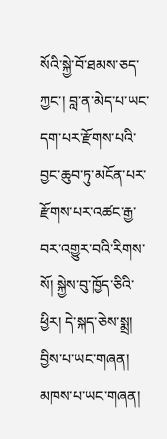སོའི་སྐྱེ་བོ་ཐམས་ཅད་ཀྱང་། བླ་ན་མེད་པ་ཡང་དག་པར་རྫོགས་པའི་བྱང་ཆུབ་ཏུ་མངོན་པར་རྫོགས་པར་འཚང་རྒྱ་བར་འགྱུར་བའི་རིགས་སོ། སྐྱེས་བུ་ཁྱོད་ཅིའི་ཕྱིར། དེ་སྐད་ཅེས་སྨྲ། བྱིས་པ་ཡང་གཞན། མཁས་པ་ཡང་གཞན།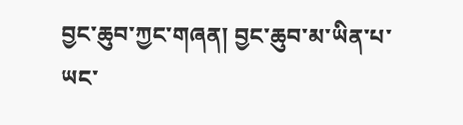བྱང་ཆུབ་ཀྱང་གཞན། བྱང་ཆུབ་མ་ཡིན་པ་ཡང་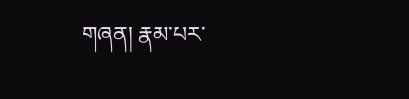གཞན། རྣམ་པར་